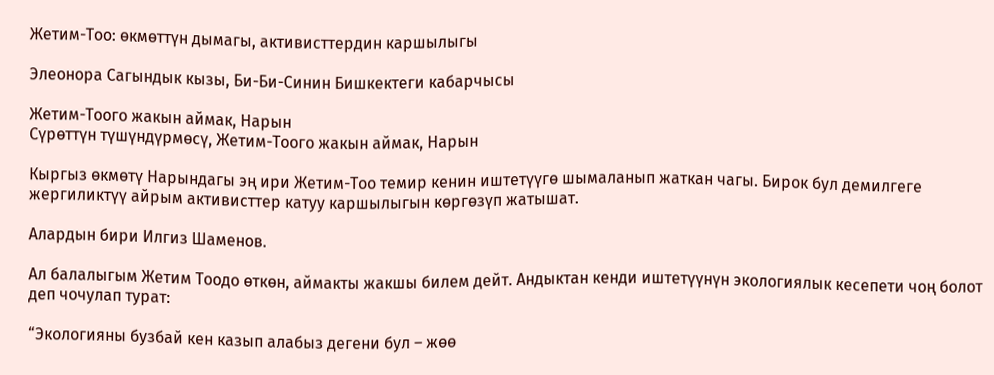Жетим-Тоо: өкмөттүн дымагы, активисттердин каршылыгы

Элеонора Сагындык кызы, Би-Би-Синин Бишкектеги кабарчысы

Жетим-Тоого жакын аймак, Нарын
Сүрөттүн түшүндүрмөсү, Жетим-Тоого жакын аймак, Нарын

Кыргыз өкмөтү Нарындагы эң ири Жетим-Тоо темир кенин иштетүүгө шымаланып жаткан чагы. Бирок бул демилгеге жергиликтүү айрым активисттер катуу каршылыгын көргөзүп жатышат.

Алардын бири Илгиз Шаменов.

Ал балалыгым Жетим Тоодо өткөн, аймакты жакшы билем дейт. Андыктан кенди иштетүүнүн экологиялык кесепети чоң болот деп чочулап турат:

“Экологияны бузбай кен казып алабыз дегени бул – жөө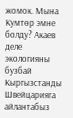жомок. Мына Кумтөр эмне болду? Акаев деле экологияны бузбай Кыргызстанды Швейцарияга айлантабыз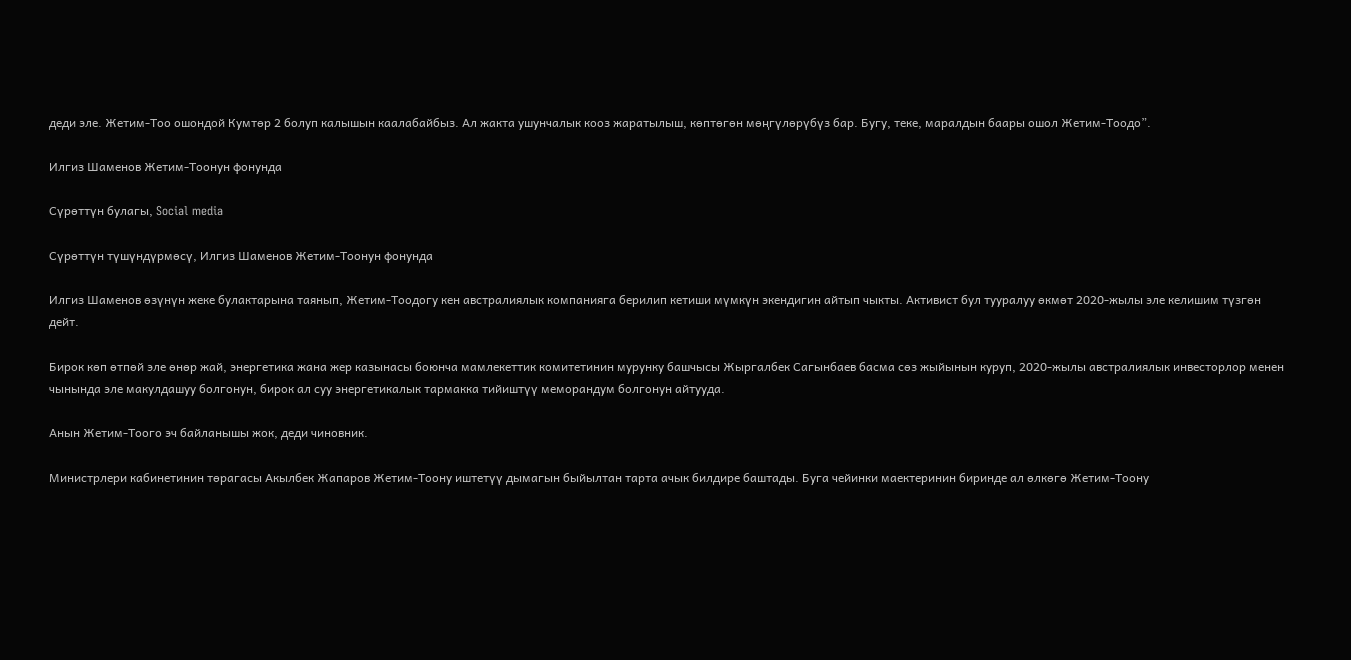деди эле. Жетим-Тоо ошондой Кумтөр 2 болуп калышын каалабайбыз. Ал жакта ушунчалык кооз жаратылыш, көптөгөн мөңгүлөрүбүз бар. Бугу, теке, маралдын баары ошол Жетим-Тоодо”.

Илгиз Шаменов Жетим-Тоонун фонунда

Сүрөттүн булагы, Social media

Сүрөттүн түшүндүрмөсү, Илгиз Шаменов Жетим-Тоонун фонунда

Илгиз Шаменов өзүнүн жеке булактарына таянып, Жетим-Тоодогу кен австралиялык компанияга берилип кетиши мүмкүн экендигин айтып чыкты. Активист бул тууралуу өкмөт 2020-жылы эле келишим түзгөн дейт.

Бирок көп өтпөй эле өнөр жай, энергетика жана жер казынасы боюнча мамлекеттик комитетинин мурунку башчысы Жыргалбек Сагынбаев басма сөз жыйынын куруп, 2020-жылы австралиялык инвесторлор менен чынында эле макулдашуу болгонун, бирок ал суу энергетикалык тармакка тийиштүү меморандум болгонун айтууда.

Анын Жетим-Тоого эч байланышы жок, деди чиновник.

Министрлери кабинетинин төрагасы Акылбек Жапаров Жетим-Тоону иштетүү дымагын быйылтан тарта ачык билдире баштады. Буга чейинки маектеринин биринде ал өлкөгө Жетим-Тоону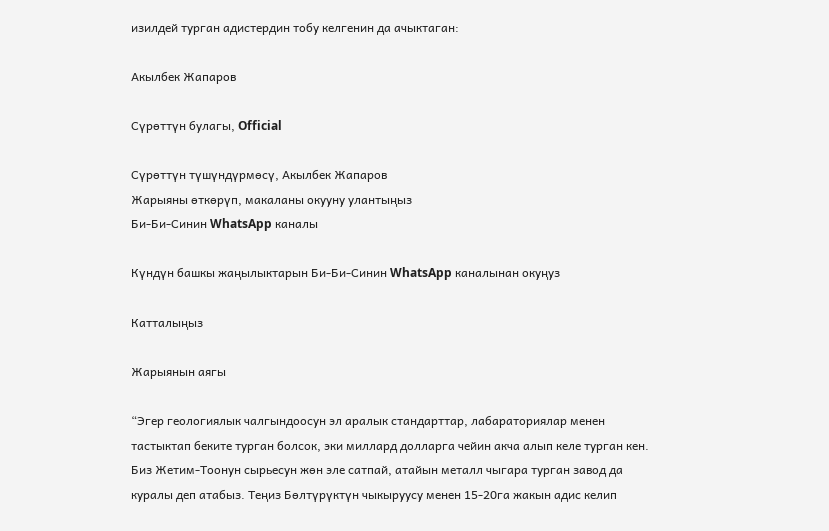изилдей турган адистердин тобу келгенин да ачыктаган:

Акылбек Жапаров

Сүрөттүн булагы, Official

Сүрөттүн түшүндүрмөсү, Акылбек Жапаров
Жарыяны өткөрүп, макаланы окууну улантыңыз
Би-Би-Синин WhatsApp каналы

Күндүн башкы жаңылыктарын Би-Би-Синин WhatsApp каналынан окуңуз

Катталыңыз

Жарыянын аягы

“Эгер геологиялык чалгындоосун эл аралык стандарттар, лабараториялар менен тастыктап беките турган болсок, эки миллард долларга чейин акча алып келе турган кен. Биз Жетим-Тоонун сырьесун жөн эле сатпай, атайын металл чыгара турган завод да куралы деп атабыз. Теңиз Бөлтүрүктүн чыкыруусу менен 15-20га жакын адис келип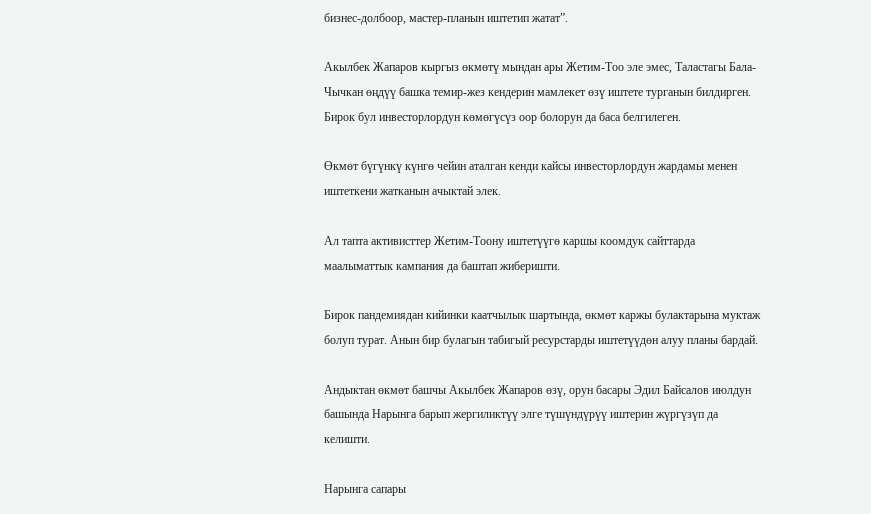бизнес-долбоор, мастер-планын иштетип жатат”.

Акылбек Жапаров кыргыз өкмөтү мындан ары Жетим-Тоо эле эмес, Таластагы Бала-Чычкан өңдүү башка темир-жез кендерин мамлекет өзү иштете турганын билдирген. Бирок бул инвесторлордун көмөгүсүз оор болорун да баса белгилеген.

Өкмөт бүгүнкү күнгө чейин аталган кенди кайсы инвесторлордун жардамы менен иштеткени жатканын ачыктай элек.

Ал тапта активисттер Жетим-Тоону иштетүүгө каршы коомдук сайттарда маалыматтык кампания да баштап жиберишти.

Бирок пандемиядан кийинки каатчылык шартында, өкмөт каржы булактарына муктаж болуп турат. Анын бир булагын табигый ресурстарды иштетүүдөн алуу планы бардай.

Андыктан өкмөт башчы Акылбек Жапаров өзү, орун басары Эдил Байсалов июлдун башында Нарынга барып жергиликтүү элге түшүндүрүү иштерин жүргүзүп да келишти.

Нарынга сапары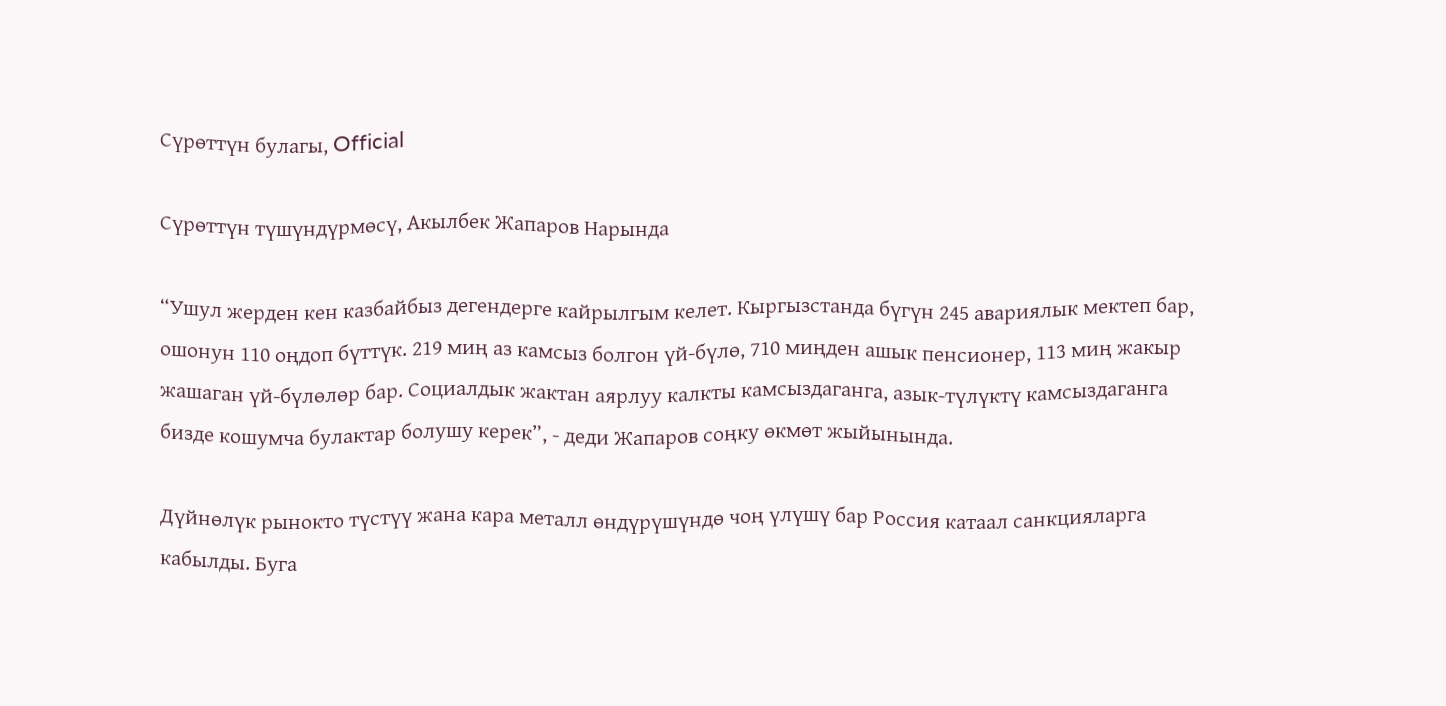Сүрөттүн булагы, Official

Сүрөттүн түшүндүрмөсү, Акылбек Жапаров Нарында

“Ушул жерден кен казбайбыз дегендерге кайрылгым келет. Кыргызстанда бүгүн 245 авариялык мектеп бар, ошонун 110 оңдоп бүттүк. 219 миң аз камсыз болгон үй-бүлө, 710 миңден ашык пенсионер, 113 миң жакыр жашаган үй-бүлөлөр бар. Социалдык жактан аярлуу калкты камсыздаганга, азык-түлүктү камсыздаганга бизде кошумча булактар болушу керек”, - деди Жапаров соңку өкмөт жыйынында.

Дүйнөлүк рынокто түстүү жана кара металл өндүрүшүндө чоң үлүшү бар Россия катаал санкцияларга кабылды. Буга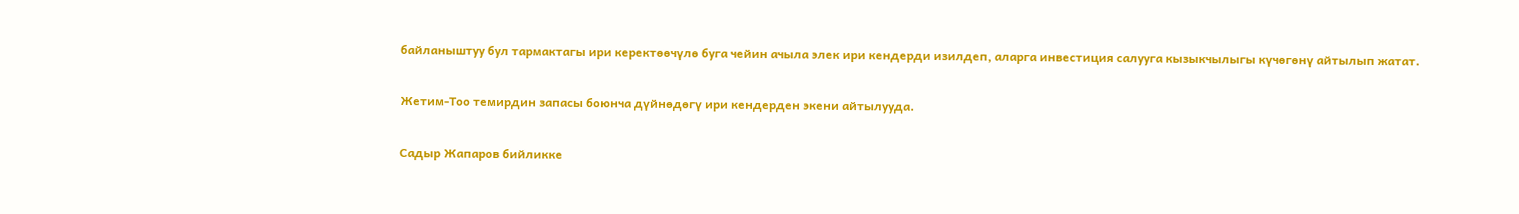байланыштуу бул тармактагы ири керектөөчүлө буга чейин ачыла элек ири кендерди изилдеп, аларга инвестиция салууга кызыкчылыгы күчөгөнү айтылып жатат.

Жетим-Тоо темирдин запасы боюнча дүйнөдөгү ири кендерден экени айтылууда.

Садыр Жапаров бийликке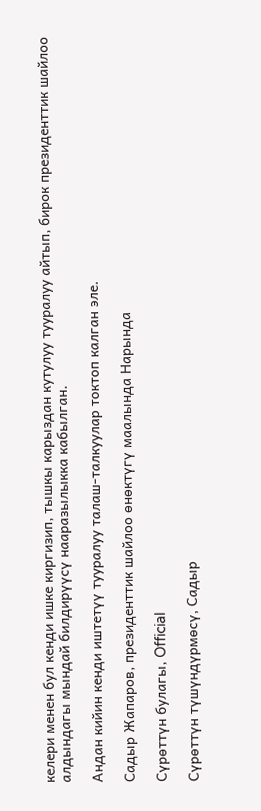келери менен бул кенди ишке киргизип, тышкы карыздан кутулуу тууралуу айтып, бирок президенттик шайлоо алдындагы мындай билдирүүсү нааразылыкка кабылган.

Андан кийин кенди иштетүү тууралуу талаш-талкуулар токтоп калган эле.

Садыр Жапаров, президенттик шайлоо өнөктүгү маалында Нарында

Сүрөттүн булагы, Official

Сүрөттүн түшүндүрмөсү, Садыр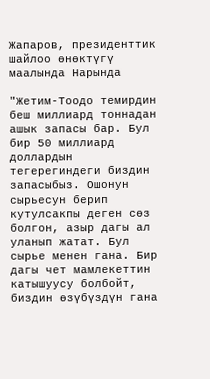Жапаров, президенттик шайлоо өнөктүгү маалында Нарында

"Жетим-Тоодо темирдин беш миллиард тоннадан ашык запасы бар. Бул бир 50 миллиард доллардын тегерегиндеги биздин запасыбыз. Ошонун сырьесун берип кутулсакпы деген сөз болгон, азыр дагы ал уланып жатат. Бул сырье менен гана. Бир дагы чет мамлекеттин катышуусу болбойт, биздин өзүбүздүн гана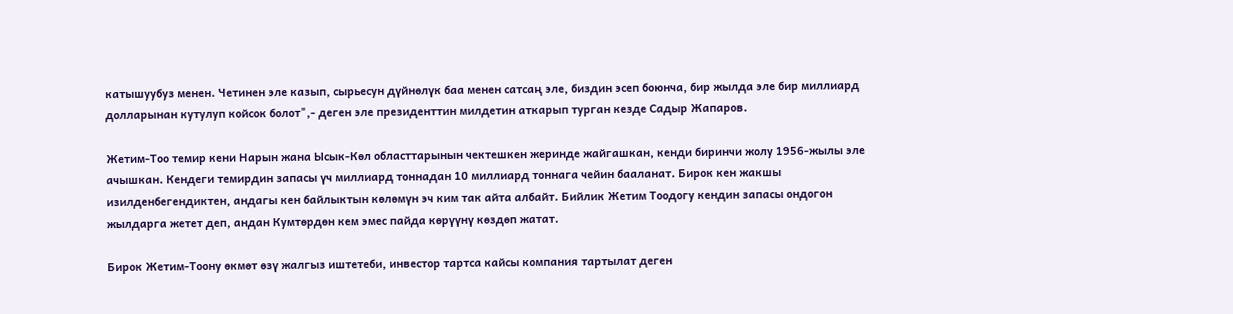катышуубуз менен. Четинен эле казып, сырьесун дүйнөлүк баа менен сатсаң эле, биздин эсеп боюнча, бир жылда эле бир миллиард долларынан кутулуп койсок болот",- деген эле президенттин милдетин аткарып турган кезде Садыр Жапаров.

Жетим-Тоо темир кени Нарын жана Ысык-Көл областтарынын чектешкен жеринде жайгашкан, кенди биринчи жолу 1956-жылы эле ачышкан. Кендеги темирдин запасы үч миллиард тоннадан 10 миллиард тоннага чейин бааланат. Бирок кен жакшы изилденбегендиктен, андагы кен байлыктын көлөмүн эч ким так айта албайт. Бийлик Жетим Тоодогу кендин запасы ондогон жылдарга жетет деп, андан Кумтөрдөн кем эмес пайда көрүүнү көздөп жатат.

Бирок Жетим-Тоону өкмөт өзү жалгыз иштетеби, инвестор тартса кайсы компания тартылат деген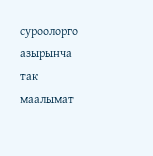суроолорго азырынча так маалымат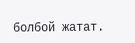болбой жатат.